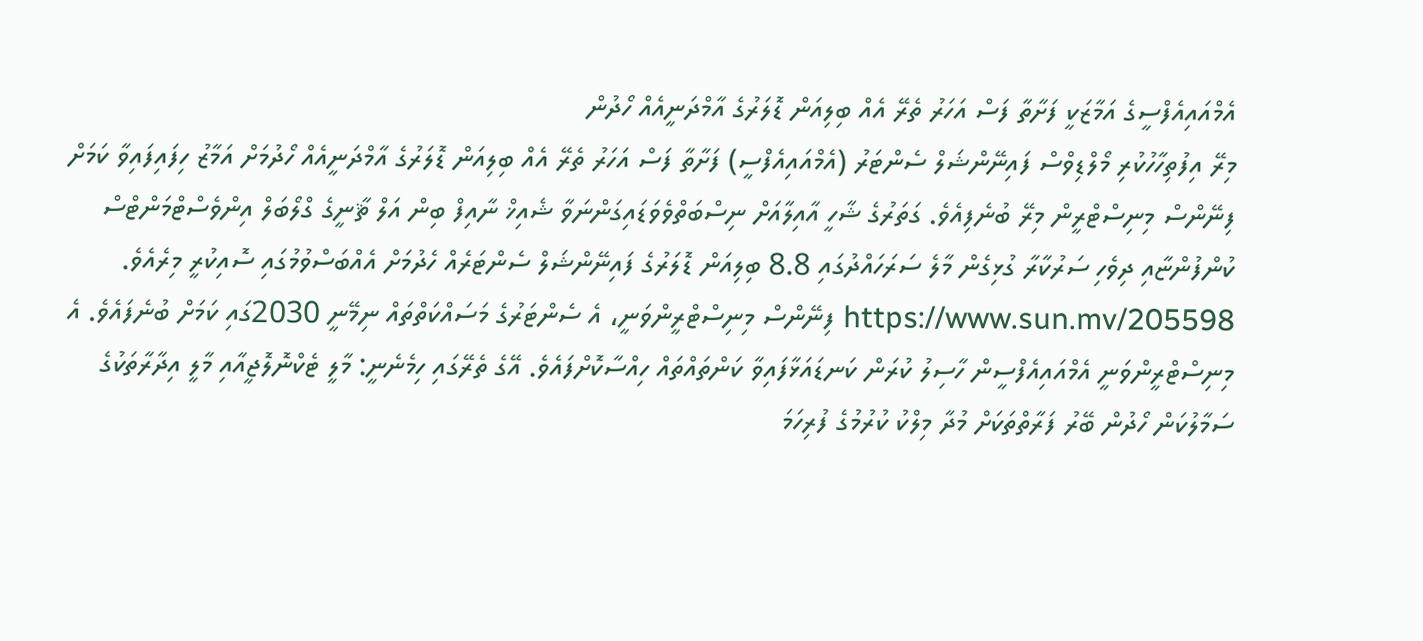އެމްއައިއެފްސީގެ އަމާޒަކީ ފަށާތާ ފަސް އަހަރު ތެރޭ އެއް ބިލިއަން ޑޮލަރުގެ އާމްދަނީއެއް ހޯދުން
މިރޭ އިފުތިހާހުކުރި މޯލްޑިވްސް ފައިނޭންޝަލް ސެންޓަރު (އެމްއައިއެފްސީ) ފަށާތާ ފަސް އަހަރު ތެރޭ އެއް ބިލިއަން ޑޮލަރުގެ އާމްދަނީއެއް ހޯދުމަށް އަމާޒު ހިފައިފައިވާ ކަމަށް ފިނޭންސް މިނިސްޓްރީން މިރޭ ބުނެފިއެވެ. ގަތަރުގެ ޝާހީ އާއިލާއަށް ނިސްބަތްވެވަޑައިގަންނަވާ ޝެއިޚް ނާއިފް ބިން އަލް ޘާނީގެ ގްލޯބަލް އިންވެސްޓްމަންޓްސް ކުންފުންޏާއި ދިވެހި ސަރުކާރާ ގުޅިގެން މާލެ ސަރަހައްދުގައި 8.8 ބިލިއަން ޑޮލަރުގެ ފައިނޭންޝަލް ސެންޓަރެއް ހެދުމަށް އެއްބަސްވުމުގައި ސޮއިކުރީ މިރެއެވެ. https://www.sun.mv/205598 ފިނޭންސް މިނިސްޓްރީންވަނީ، އެ ސެންޓަރުގެ މަސައްކަތްތައް ނިމޭނީ 2030ގައި ކަމަށް ބުނެފައެވެ. އެ މިނިސްޓްރީންވަނީ އެމްއައިއެފްސީން ހާސިލު ކުރަން ކަނޑައަޅާފައިވާ ކަންތައްތައް ހިއްސާކޮށްފައެވެ. އޭގެ ތެރޭގައި ހިމެނެނީ: މާލީ ޓެކްނޮލޮޖީއާއި މާލީ އިދާރާތަކުގެ ސަމާލުކަން ހޯދުން ބޭރު ފަރާތްތަކަށް މުދާ މިލްކު ކުރުމުގެ ފުރިހަމަ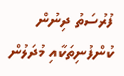ފުރުސަތު ދިނުން ކުންފުނިތަކާއި މުދަލުން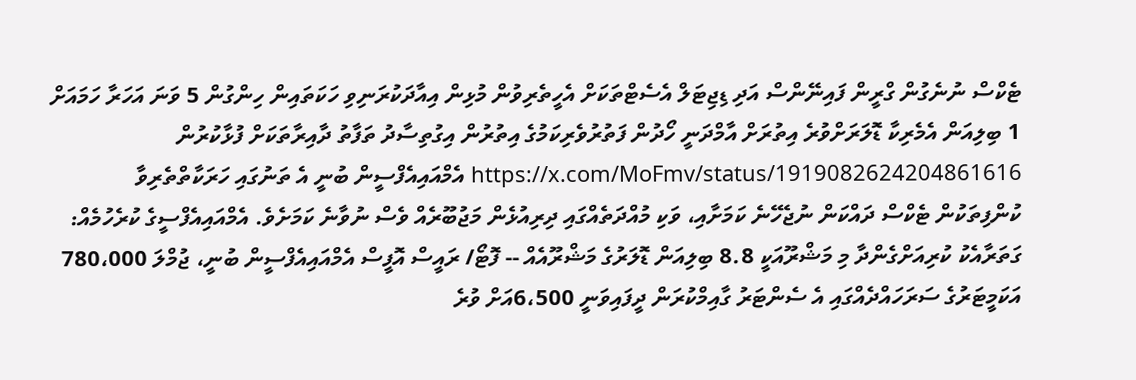ޓެކްސް ނުނެގުން ގްރީން ފައިނޭންސް އަދި ޑިޖިޓަލް އެސެޓްތަކަށް އެހީތެރިވުން މުޅިން އިއާދަކުރަނިވި ހަކަތައިން ހިންގުން 5 ވަނަ އަހަރާ ހަމައަށް 1 ބިލިއަން އެމެރިކާ ޑޮލަރަށްވުރެ އިތުރަށް އާމްދަނީ ހޯދުން ފަތުރުވެރިކަމުގެ އިތުރުން އިގުތިސާދު ތަފާތު ދާއިރާތަކަށް ފުޅާކުރުން https://x.com/MoFmv/status/1919082624204861616 އެމްއައިއެފްސީން ބުނީ އެ ތަނުގައި ހަރަކާތްތެރިވާ ކުންފިތަކުން ޓެކްސް ދައްކަން ނުޖެހޭނެ ކަމަށާއި، ވަކި މުއްދަތެއްގައި ދިރިއުޅެން މަޖުބޫރެއް ވެސް ނުވާނެ ކަމަށެވެ. އެމްއައިއެފްސީގެ ކުރެހުމެއް: ގަތަރާއެކު ކުރިއަށްގެންދާ މި މަޝްރޫއަކީ 8.8 ބިލިއަން ޑޮލަރުގެ މަޝްރޫއެއް -- ފޮޓޯ/ ރައީސް އޮފީސް އެމްއައިއެފްސީން ބުނީ، ޖުމްލަ 780،000 އަކަމީޓަރުގެ ސަރަހައްދެއްގައި އެ ސެންޓަރު ގާއިމްކުރަން ދީފައިވަނީ 6،500އަށް ވުރެ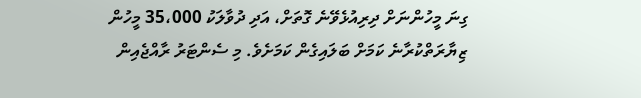ގިނަ މީހުންނަށް ދިރިއުޅެވޭނެ ގޮތަށް، އަދި ދުވާލަކު 35،000 މީހުން ޒިޔާރަތްކުރާނެ ކަމަށް ބަލައިގެން ކަމަށެވެ. މި ސެންޓަރު ރާއްޖެއިން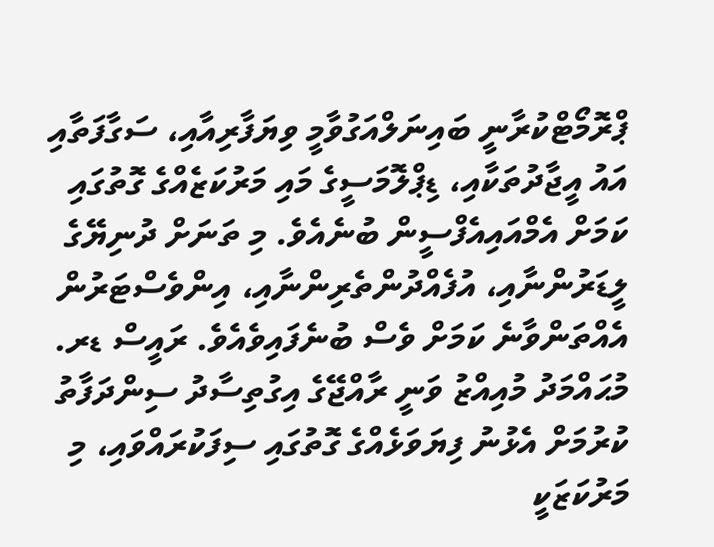ޕްރޮމޯޓްކުރާނީ ބައިނަލްއަގުވާމީ ވިޔަފާރިއާއި، ސަގާފަތާއި އައު އީޖާދުތަކާއި، ޑިޕްލޮމަސީގެ މައި މަރުކަޒެއްގެ ގޮތުގައި ކަމަށް އެމްއައިއެފްސީން ބުނެއެވެ. މި ތަނަށް ދުނިޔޭގެ ލީޑަރުންނާއި، އުފެއްދުންތެރިންނާއި، އިންވެސްޓަރުން އެއްތަންވާނެ ކަމަށް ވެސް ބުނެފައިވެއެވެ. ރައީސް ޑރ. މުޙައްމަދު މުއިއްޒު ވަނީ ރާއްޖޭގެ އިގުތިސާދު ސިންދަފާތު ކުރުމަށް އެޅުނު ފިޔަވަޅެއްގެ ގޮތުގައި ސިފަކުރައްވައި، މި މަރުކަޒަކީ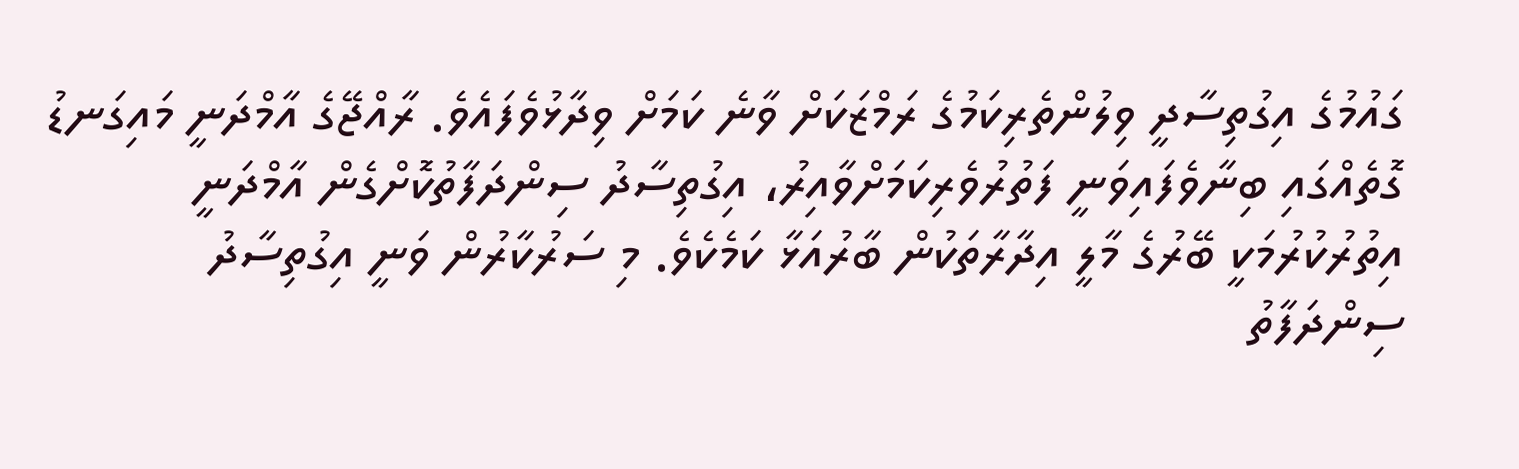ގައުމުގެ އިގުތިސާދީ ވިލުންތެރިކަމުގެ ރަމްޒަކަށް ވާނެ ކަމަށް ވިދާޅުވެފައެވެ. ރާއްޖޭގެ އާމްދަނީ މައިގަނޑު ގޮތެއްގައި ބިނާވެފައިވަނީ ފަތުރުވެރިކަމަށްވާއިރު، އިގުތިސާދު ސިންދަފާތުކޮށްގެން އާމްދަނީ އިތުރުކުރުމަކީ ބޭރުގެ މާލީ އިދާރާތަކުން ބާރުއަޅާ ކަމެކެވެ. މި ސަރުކާރުން ވަނީ އިގުތިސާދު ސިންދަފާތު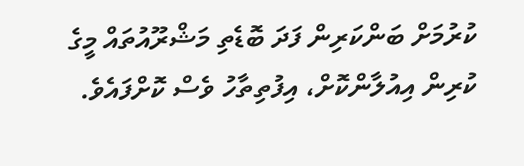ކުރުމަށް ބަންކަރިން ފަދަ ބޮޑެތި މަޝްރޫއުތައް މީގެ ކުރިން އިއުލާންކޮށް، އިފުތިތާހު ވެސް ކޮށްފައެވެ.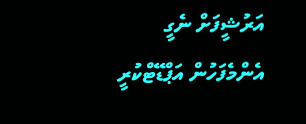އަރުޝީފަށް ނެގީ
އެންމެފަހުން އަޕްޑޭޓްކުރީ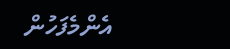އެންމެފަހުން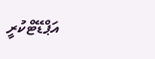އަޕްޑޭޓްކުރީ